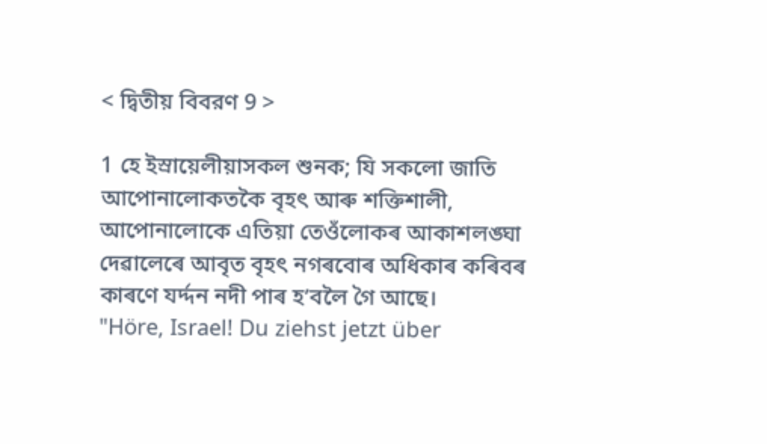< দ্বিতীয় বিবরণ 9 >

1 হে ইস্ৰায়েলীয়াসকল শুনক; যি সকলো জাতি আপোনালোকতকৈ বৃহৎ আৰু শক্তিশালী, আপোনালোকে এতিয়া তেওঁলোকৰ আকাশলঙ্ঘা দেৱালেৰে আবৃত বৃহৎ নগৰবোৰ অধিকাৰ কৰিবৰ কাৰণে যৰ্দ্দন নদী পাৰ হ’বলৈ গৈ আছে।
"Höre, Israel! Du ziehst jetzt über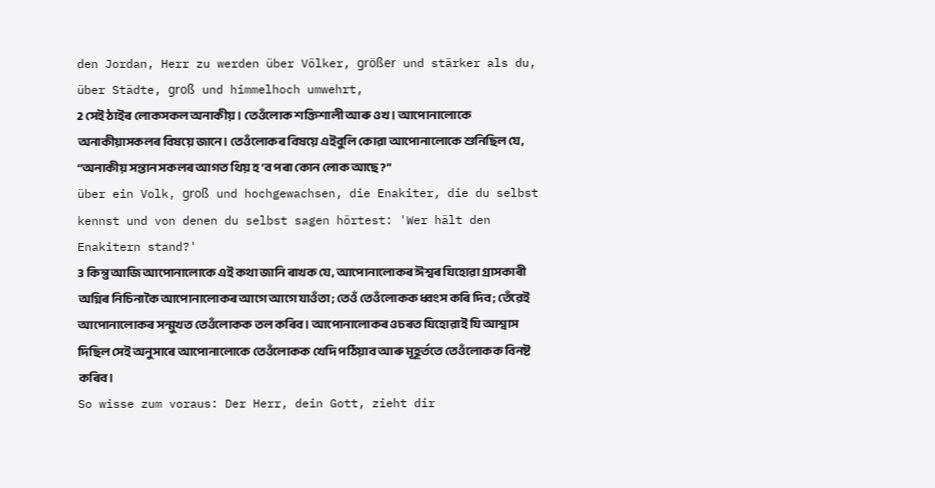den Jordan, Herr zu werden über Völker, größer und stärker als du, über Städte, groß und himmelhoch umwehrt,
2 সেই ঠাইৰ লোকসকল অনাকীয়। তেওঁলোক শক্তিশালী আৰু ওখ। আপোনালোকে অনাকীয়াসকলৰ বিষয়ে জানে। তেওঁলোকৰ বিষয়ে এইবুলি কোৱা আপোনালোকে শুনিছিল যে, “অনাকীয় সন্তান সকলৰ আগত থিয় হ’ব পৰা কোন লোক আছে?”
über ein Volk, groß und hochgewachsen, die Enakiter, die du selbst kennst und von denen du selbst sagen hörtest: 'Wer hält den Enakitern stand?'
3 কিন্তু আজি আপোনালোকে এই কথা জানি ৰাখক যে, আপোনালোকৰ ঈশ্বৰ যিহোৱা গ্ৰাসকাৰী অগ্নিৰ নিচিনাকৈ আপোনালোকৰ আগে আগে যাওঁতা; তেওঁ তেওঁলোকক ধ্বংস কৰি দিব; তেঁৱেই আপোনালোকৰ সন্মুখত তেওঁলোকক তল কৰিব। আপোনালোকৰ ওচৰত যিহোৱাই যি আশ্বাস দিছিল সেই অনুসাৰে আপোনালোকে তেওঁলোকক খেদি পঠিয়াব আৰু মূহূর্ততে তেওঁলোকক বিনষ্ট কৰিব।
So wisse zum voraus: Der Herr, dein Gott, zieht dir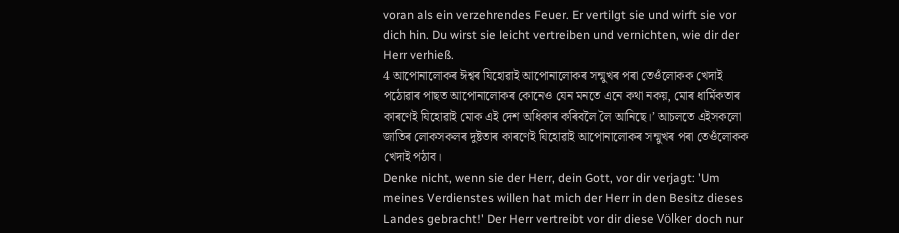voran als ein verzehrendes Feuer. Er vertilgt sie und wirft sie vor dich hin. Du wirst sie leicht vertreiben und vernichten, wie dir der Herr verhieß.
4 আপোনালোকৰ ঈশ্বৰ যিহোৱাই আপোনালোকৰ সন্মুখৰ পৰা তেওঁলোকক খেদাই পঠোৱাৰ পাছত আপোনালোকৰ কোনেও যেন মনতে এনে কথা নকয়, মোৰ ধাৰ্মিকতাৰ কাৰণেই যিহোৱাই মোক এই দেশ অধিকাৰ কৰিবলৈ লৈ আনিছে।’ আচলতে এইসকলো জাতিৰ লোকসকলৰ দুষ্টতাৰ কাৰণেই যিহোৱাই আপোনালোকৰ সন্মুখৰ পৰা তেওঁলোকক খেদাই পঠাব।
Denke nicht, wenn sie der Herr, dein Gott, vor dir verjagt: 'Um meines Verdienstes willen hat mich der Herr in den Besitz dieses Landes gebracht!' Der Herr vertreibt vor dir diese Völker doch nur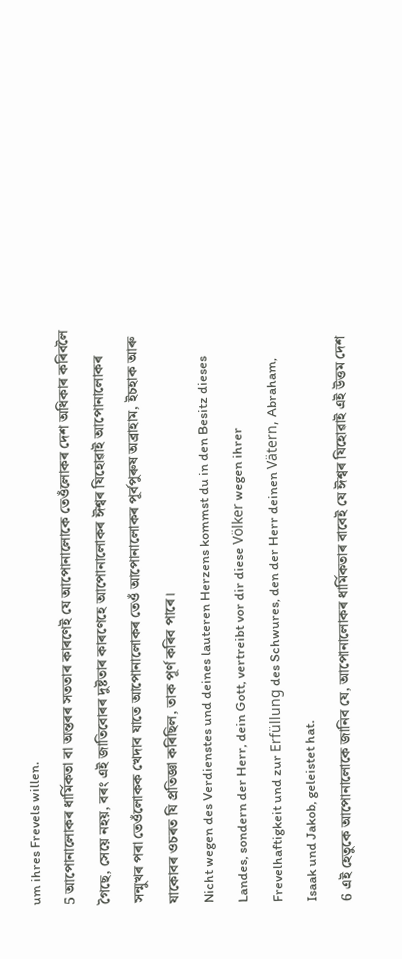um ihres Frevels willen.
5 আপোনালোকৰ ধাৰ্মিকতা বা অন্তৰৰ সততাৰ কাৰণেই যে আপোনালোকে তেওঁলোকৰ দেশ অধিকাৰ কৰিবলৈ গৈছে, সেয়ে নহয়, বৰং এই জাতিবোৰৰ দুষ্টতাৰ কাৰণেহে আপোনালোকৰ ঈশ্বৰ যিহোৱাই আপোনালোকৰ সন্মুখৰ পৰা তেওঁলোকক খেদাব যাতে আপোনালোকৰ তেওঁ আপোনালোকৰ পূর্বপুৰুষ অব্ৰাহাম, ইচহাক আৰু যাকোবৰ ওচৰত যি প্রতিজ্ঞা কৰিছিল, তাক পূর্ণ কৰিব পাৰে।
Nicht wegen des Verdienstes und deines lauteren Herzens kommst du in den Besitz dieses Landes, sondern der Herr, dein Gott, vertreibt vor dir diese Völker wegen ihrer Frevelhaftigkeit und zur Erfüllung des Schwures, den der Herr deinen Vätern, Abraham, Isaak und Jakob, geleistet hat.
6 এই হেতুকে আপোনালোকে জানিব যে, আপোনালোকৰ ধাৰ্মিকতাৰ বাবেই যে ঈশ্বৰ যিহোৱাই এই উত্তম দেশ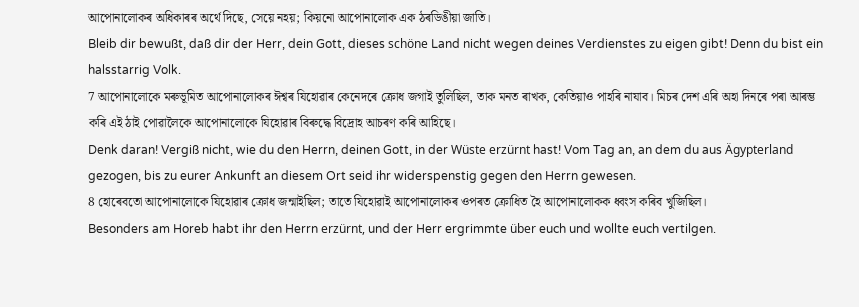আপোনালোকৰ অধিকাৰৰ অৰ্থে দিছে, সেয়ে নহয়; কিয়নো আপোনালোক এক ঠৰডিঙীয়া জাতি।
Bleib dir bewußt, daß dir der Herr, dein Gott, dieses schöne Land nicht wegen deines Verdienstes zu eigen gibt! Denn du bist ein halsstarrig Volk.
7 আপোনালোকে মৰুভূমিত আপোনালোকৰ ঈশ্বৰ যিহোৱাৰ কেনেদৰে ক্রোধ জগাই তুলিছিল, তাক মনত ৰাখক, কেতিয়াও পাহৰি নাযাব। মিচৰ দেশ এৰি অহা দিনৰে পৰা আৰম্ভ কৰি এই ঠাই পোৱালৈকে আপোনালোকে যিহোৱাৰ বিৰুদ্ধে বিদ্ৰোহ আচৰণ কৰি আহিছে।
Denk daran! Vergiß nicht, wie du den Herrn, deinen Gott, in der Wüste erzürnt hast! Vom Tag an, an dem du aus Ägypterland gezogen, bis zu eurer Ankunft an diesem Ort seid ihr widerspenstig gegen den Herrn gewesen.
8 হোৰেবতো আপোনালোকে যিহোৱাৰ ক্ৰোধ জন্মাইছিল; তাতে যিহোৱাই আপোনালোকৰ ওপৰত ক্ৰোধিত হৈ আপোনালোকক ধ্বংস কৰিব খুজিছিল।
Besonders am Horeb habt ihr den Herrn erzürnt, und der Herr ergrimmte über euch und wollte euch vertilgen.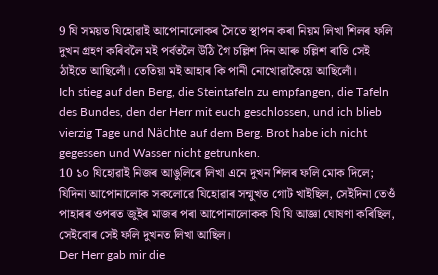9 যি সময়ত যিহোৱাই আপোনালোকৰ সৈতে স্থাপন কৰা নিয়ম লিখা শিলৰ ফলি দুখন গ্রহণ কৰিবলৈ মই পর্বতলৈ উঠি গৈ চল্লিশ দিন আৰু চল্লিশ ৰাতি সেই ঠাইতে আছিলোঁ। তেতিয়া মই আহাৰ কি পানী নোখোৱাকৈয়ে আছিলোঁ।
Ich stieg auf den Berg, die Steintafeln zu empfangen, die Tafeln des Bundes, den der Herr mit euch geschlossen, und ich blieb vierzig Tage und Nächte auf dem Berg. Brot habe ich nicht gegessen und Wasser nicht getrunken.
10 ১০ যিহোৱাই নিজৰ আঙুলিৰে লিখা এনে দুখন শিলৰ ফলি মোক দিলে; যিদিনা আপোনালোক সকলোৱে যিহোৱাৰ সন্মুখত গোট খাইছিল, সেইদিনা তেওঁ পাহাৰৰ ওপৰত জুইৰ মাজৰ পৰা আপোনালোকক যি যি আজ্ঞা ঘোষণা কৰিছিল, সেইবোৰ সেই ফলি দুখনত লিখা আছিল।
Der Herr gab mir die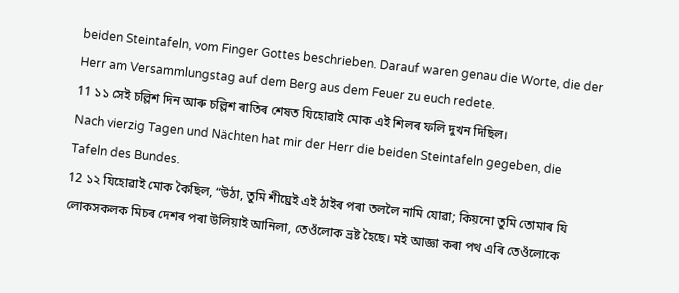beiden Steintafeln, vom Finger Gottes beschrieben. Darauf waren genau die Worte, die der Herr am Versammlungstag auf dem Berg aus dem Feuer zu euch redete.
11 ১১ সেই চল্লিশ দিন আৰু চল্লিশ ৰাতিৰ শেষত যিহোৱাই মোক এই শিলৰ ফলি দুখন দিছিল।
Nach vierzig Tagen und Nächten hat mir der Herr die beiden Steintafeln gegeben, die Tafeln des Bundes.
12 ১২ যিহোৱাই মোক কৈছিল, “উঠা, তুমি শীঘ্রেই এই ঠাইৰ পৰা তললৈ নামি যোৱা; কিয়নো তুমি তোমাৰ যি লোকসকলক মিচৰ দেশৰ পৰা উলিয়াই আনিলা, তেওঁলোক ভ্ৰষ্ট হৈছে। মই আজ্ঞা কৰা পথ এৰি তেওঁলোকে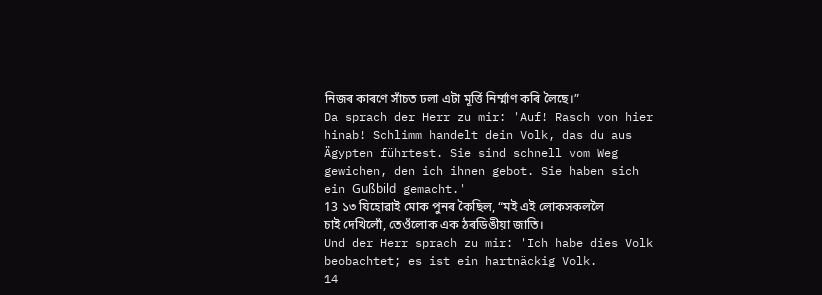নিজৰ কাৰণে সাঁচত ঢলা এটা মূৰ্ত্তি নিৰ্ম্মাণ কৰি লৈছে।”
Da sprach der Herr zu mir: 'Auf! Rasch von hier hinab! Schlimm handelt dein Volk, das du aus Ägypten führtest. Sie sind schnell vom Weg gewichen, den ich ihnen gebot. Sie haben sich ein Gußbild gemacht.'
13 ১৩ যিহোৱাই মোক পুনৰ কৈছিল, “মই এই লোকসকললৈ চাই দেখিলোঁ, তেওঁলোক এক ঠৰডিঙীয়া জাতি।
Und der Herr sprach zu mir: 'Ich habe dies Volk beobachtet; es ist ein hartnäckig Volk.
14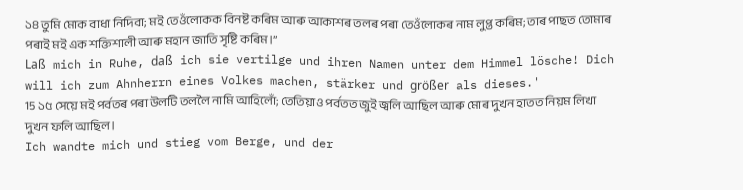১৪ তুমি মোক বাধা নিদিবা; মই তেওঁলোকক বিনষ্ট কৰিম আৰু আকাশৰ তলৰ পৰা তেওঁলোকৰ নাম লুপ্ত কৰিম; তাৰ পাছত তোমাৰ পৰাই মই এক শক্তিশালী আৰু মহান জাতি সৃষ্টি কৰিম।”
Laß mich in Ruhe, daß ich sie vertilge und ihren Namen unter dem Himmel lösche! Dich will ich zum Ahnherrn eines Volkes machen, stärker und größer als dieses.'
15 ১৫ সেয়ে মই পৰ্বতৰ পৰা উলটি তললৈ নামি আহিলোঁ; তেতিয়াও পৰ্বতত জুই জ্বলি আছিল আৰু মোৰ দুখন হাতত নিয়ম লিখা দুখন ফলি আছিল।
Ich wandte mich und stieg vom Berge, und der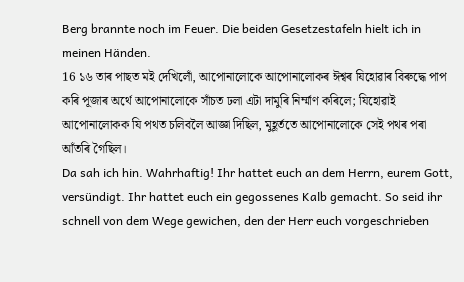Berg brannte noch im Feuer. Die beiden Gesetzestafeln hielt ich in meinen Händen.
16 ১৬ তাৰ পাছত মই দেখিলোঁ, আপোনালোকে আপোনালোকৰ ঈশ্বৰ যিহোৱাৰ বিৰুদ্ধে পাপ কৰি পূজাৰ অর্থে আপোনালোকে সাঁচত ঢলা এটা দামুৰি নিৰ্ম্মাণ কৰিলে; যিহোৱাই আপোনালোকক যি পথত চলিবলৈ আজ্ঞা দিছিল, মুহূর্ততে আপোনালোকে সেই পথৰ পৰা আঁতৰি গৈছিল।
Da sah ich hin. Wahrhaftig! Ihr hattet euch an dem Herrn, eurem Gott, versündigt. Ihr hattet euch ein gegossenes Kalb gemacht. So seid ihr schnell von dem Wege gewichen, den der Herr euch vorgeschrieben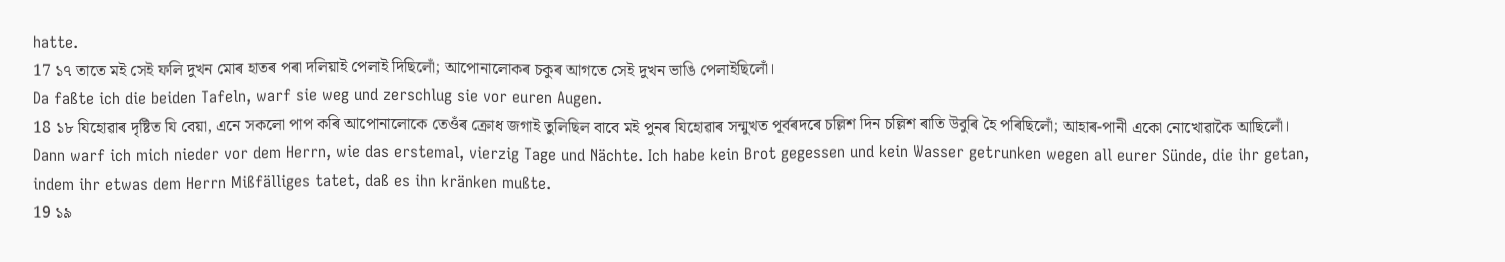hatte.
17 ১৭ তাতে মই সেই ফলি দুখন মোৰ হাতৰ পৰা দলিয়াই পেলাই দিছিলোঁ; আপোনালোকৰ চকুৰ আগতে সেই দুখন ভাঙি পেলাইছিলোঁ।
Da faßte ich die beiden Tafeln, warf sie weg und zerschlug sie vor euren Augen.
18 ১৮ যিহোৱাৰ দৃষ্টিত যি বেয়া, এনে সকলো পাপ কৰি আপোনালোকে তেওঁৰ ক্রোধ জগাই তুলিছিল বাবে মই পুনৰ যিহোৱাৰ সন্মুখত পূর্বৰদৰে চল্লিশ দিন চল্লিশ ৰাতি উবুৰি হৈ পৰিছিলোঁ; আহাৰ-পানী একো নোখোৱাকৈ আছিলোঁ।
Dann warf ich mich nieder vor dem Herrn, wie das erstemal, vierzig Tage und Nächte. Ich habe kein Brot gegessen und kein Wasser getrunken wegen all eurer Sünde, die ihr getan, indem ihr etwas dem Herrn Mißfälliges tatet, daß es ihn kränken mußte.
19 ১৯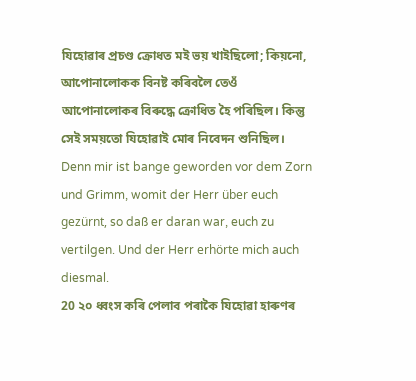যিহোৱাৰ প্রচণ্ড ক্রোধত মই ভয় খাইছিলো; কিয়নো, আপোনালোকক বিনষ্ট কৰিবলৈ তেওঁ আপোনালোকৰ বিৰুদ্ধে ক্রোধিত হৈ পৰিছিল। কিন্তু সেই সময়তো যিহোৱাই মোৰ নিবেদন শুনিছিল।
Denn mir ist bange geworden vor dem Zorn und Grimm, womit der Herr über euch gezürnt, so daß er daran war, euch zu vertilgen. Und der Herr erhörte mich auch diesmal.
20 ২০ ধ্বংস কৰি পেলাব পৰাকৈ যিহোৱা হাৰুণৰ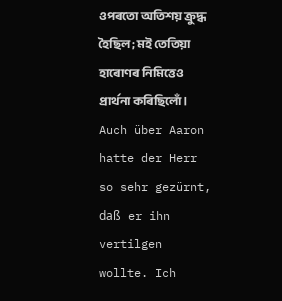ওপৰতো অতিশয় ক্রুদ্ধ হৈছিল; মই তেতিয়া হাৰোণৰ নিমিত্তেও প্ৰাৰ্থনা কৰিছিলোঁ।
Auch über Aaron hatte der Herr so sehr gezürnt, daß er ihn vertilgen wollte. Ich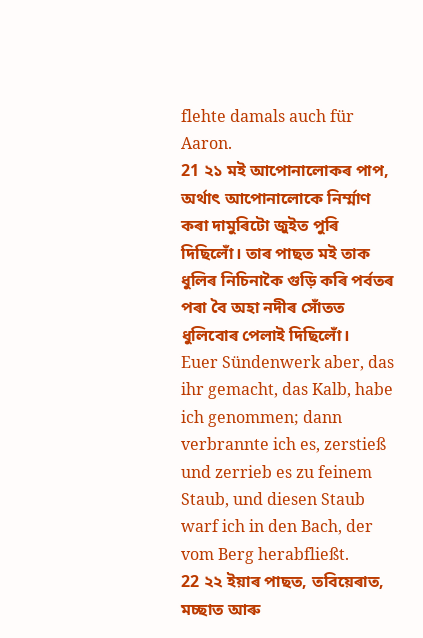flehte damals auch für Aaron.
21 ২১ মই আপোনালোকৰ পাপ, অৰ্থাৎ আপোনালোকে নিৰ্ম্মাণ কৰা দামুৰিটো জুইত পুৰি দিছিলোঁ। তাৰ পাছত মই তাক ধুলিৰ নিচিনাকৈ গুড়ি কৰি পৰ্বতৰ পৰা বৈ অহা নদীৰ সোঁতত ধুলিবোৰ পেলাই দিছিলোঁ।
Euer Sündenwerk aber, das ihr gemacht, das Kalb, habe ich genommen; dann verbrannte ich es, zerstieß und zerrieb es zu feinem Staub, und diesen Staub warf ich in den Bach, der vom Berg herabfließt.
22 ২২ ইয়াৰ পাছত, তবিয়েৰাত, মচ্ছাত আৰু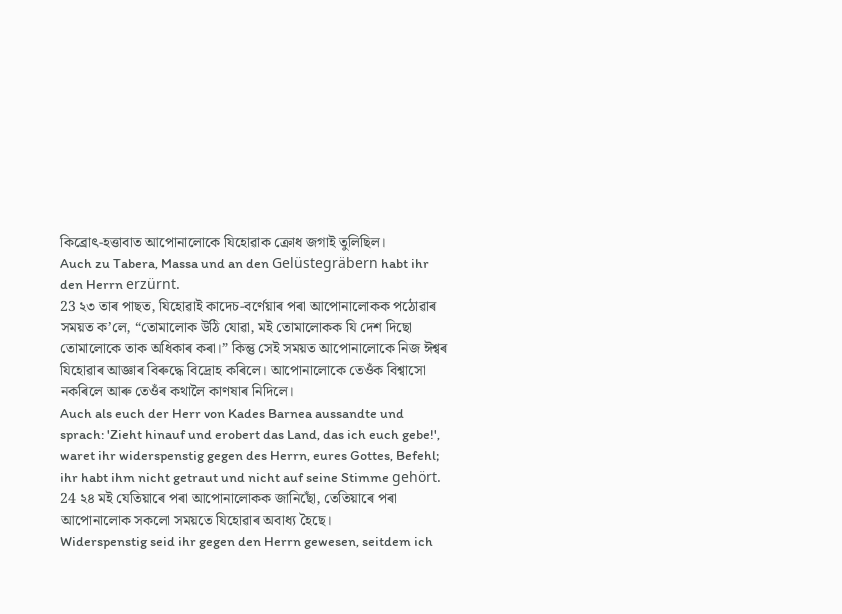কিব্ৰোৎ-হত্তাবাত আপোনালোকে যিহোৱাক ক্ৰোধ জগাই তুলিছিল।
Auch zu Tabera, Massa und an den Gelüstegräbern habt ihr den Herrn erzürnt.
23 ২৩ তাৰ পাছত, যিহোৱাই কাদেচ-বৰ্ণেয়াৰ পৰা আপোনালোকক পঠোৱাৰ সময়ত ক’লে, “তোমালোক উঠি যোৱা, মই তোমালোকক যি দেশ দিছো তোমালোকে তাক অধিকাৰ কৰা।” কিন্তু সেই সময়ত আপোনালোকে নিজ ঈশ্বৰ যিহোৱাৰ আজ্ঞাৰ বিৰুদ্ধে বিদ্রোহ কৰিলে। আপোনালোকে তেওঁক বিশ্বাসো নকৰিলে আৰু তেওঁৰ কথালৈ কাণষাৰ নিদিলে।
Auch als euch der Herr von Kades Barnea aussandte und sprach: 'Zieht hinauf und erobert das Land, das ich euch gebe!', waret ihr widerspenstig gegen des Herrn, eures Gottes, Befehl; ihr habt ihm nicht getraut und nicht auf seine Stimme gehört.
24 ২৪ মই যেতিয়াৰে পৰা আপোনালোকক জানিছোঁ, তেতিয়াৰে পৰা আপোনালোক সকলো সময়তে যিহোৱাৰ অবাধ্য হৈছে।
Widerspenstig seid ihr gegen den Herrn gewesen, seitdem ich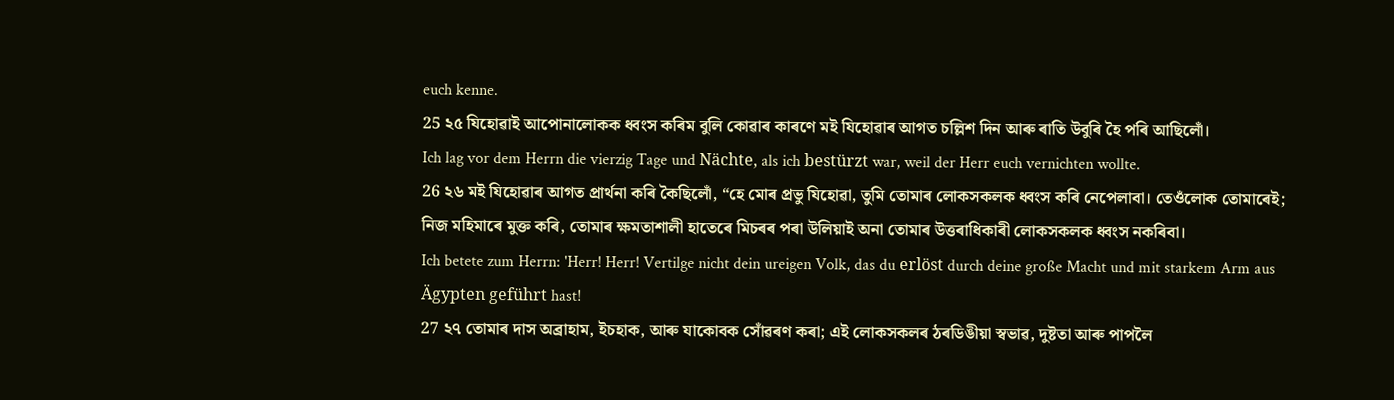euch kenne.
25 ২৫ যিহোৱাই আপোনালোকক ধ্বংস কৰিম বুলি কোৱাৰ কাৰণে মই যিহোৱাৰ আগত চল্লিশ দিন আৰু ৰাতি উবুৰি হৈ পৰি আছিলোঁ।
Ich lag vor dem Herrn die vierzig Tage und Nächte, als ich bestürzt war, weil der Herr euch vernichten wollte.
26 ২৬ মই যিহোৱাৰ আগত প্ৰাৰ্থনা কৰি কৈছিলোঁ, “হে মোৰ প্ৰভু যিহোৱা, তুমি তোমাৰ লোকসকলক ধ্বংস কৰি নেপেলাবা। তেওঁলোক তোমাৰেই; নিজ মহিমাৰে মুক্ত কৰি, তোমাৰ ক্ষমতাশালী হাতেৰে মিচৰৰ পৰা উলিয়াই অনা তোমাৰ উত্তৰাধিকাৰী লোকসকলক ধ্বংস নকৰিবা।
Ich betete zum Herrn: 'Herr! Herr! Vertilge nicht dein ureigen Volk, das du erlöst durch deine große Macht und mit starkem Arm aus Ägypten geführt hast!
27 ২৭ তোমাৰ দাস অব্ৰাহাম, ইচহাক, আৰু যাকোবক সোঁৱৰণ কৰা; এই লোকসকলৰ ঠৰডিঙীয়া স্বভাৱ, দুষ্টতা আৰু পাপলৈ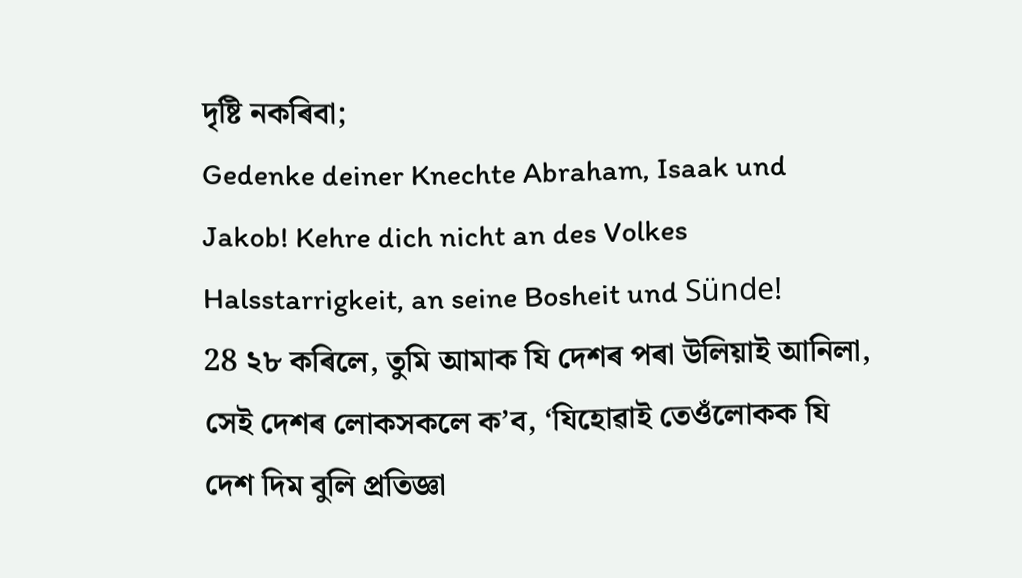দৃষ্টি নকৰিবা;
Gedenke deiner Knechte Abraham, Isaak und Jakob! Kehre dich nicht an des Volkes Halsstarrigkeit, an seine Bosheit und Sünde!
28 ২৮ কৰিলে, তুমি আমাক যি দেশৰ পৰা উলিয়াই আনিলা, সেই দেশৰ লোকসকলে ক’ব, ‘যিহোৱাই তেওঁলোকক যি দেশ দিম বুলি প্ৰতিজ্ঞা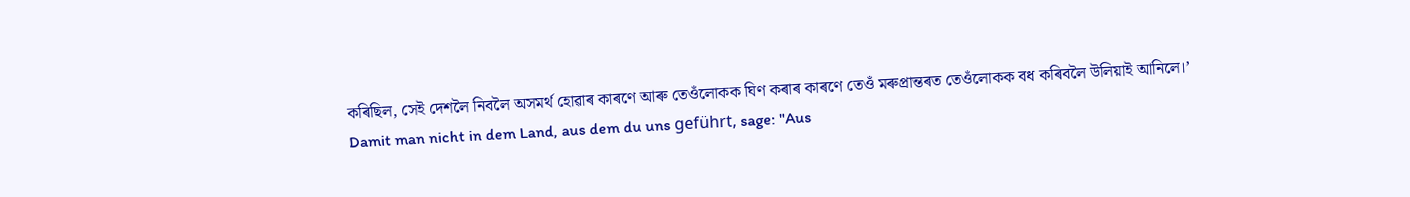কৰিছিল, সেই দেশলৈ নিবলৈ অসমর্থ হোৱাৰ কাৰণে আৰু তেওঁলোকক ঘিণ কৰাৰ কাৰণে তেওঁ মৰুপ্রান্তৰত তেওঁলোকক বধ কৰিবলৈ উলিয়াই আনিলে।’
Damit man nicht in dem Land, aus dem du uns geführt, sage: "Aus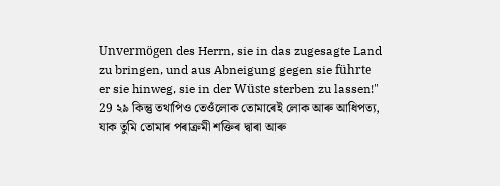Unvermögen des Herrn, sie in das zugesagte Land zu bringen, und aus Abneigung gegen sie führte er sie hinweg, sie in der Wüste sterben zu lassen!"
29 ২৯ কিন্তু তথাপিও তেওঁলোক তোমাৰেই লোক আৰু আধিপত্য, যাক তুমি তোমাৰ পৰাক্রমী শক্তিৰ দ্বাৰা আৰু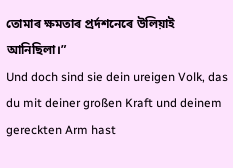তোমাৰ ক্ষমতাৰ প্রর্দশনেৰে উলিয়াই আনিছিলা।”
Und doch sind sie dein ureigen Volk, das du mit deiner großen Kraft und deinem gereckten Arm hast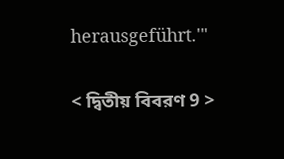herausgeführt.'"

< দ্বিতীয় বিবরণ 9 >